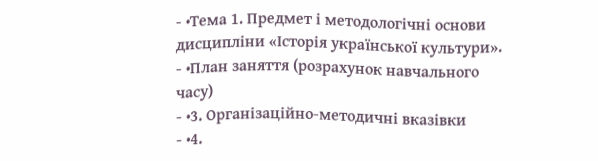- •Тема 1. Предмет і методологічні основи дисципліни «Історія української культури».
- •План заняття (розрахунок навчального часу)
- •3. Організаційно-методичні вказівки
- •4.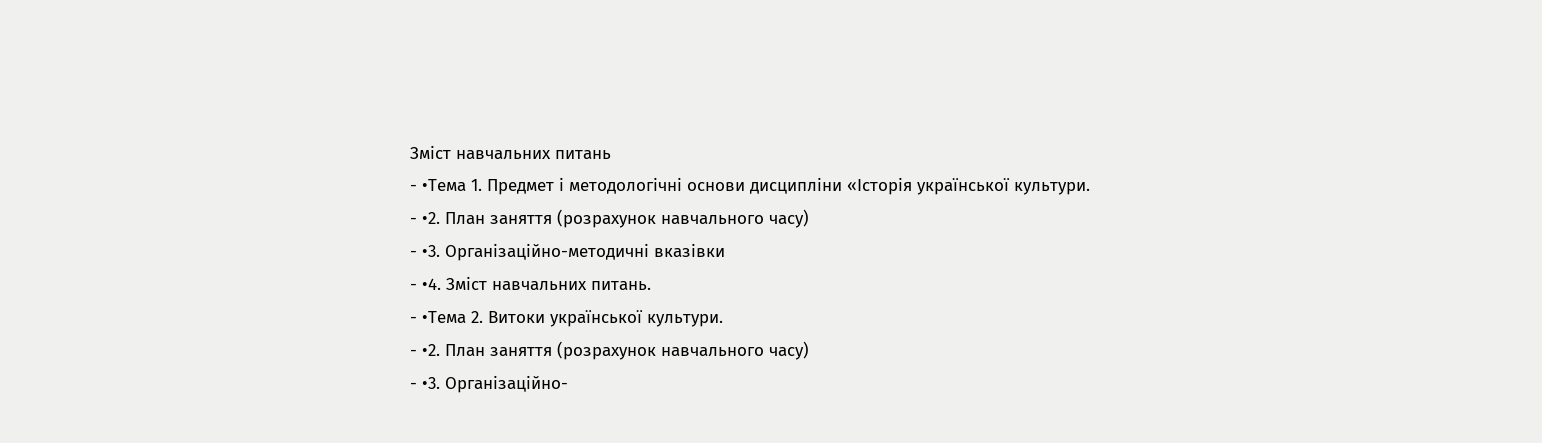Зміст навчальних питань
- •Тема 1. Предмет і методологічні основи дисципліни «Історія української культури.
- •2. План заняття (розрахунок навчального часу)
- •3. Організаційно-методичні вказівки
- •4. Зміст навчальних питань.
- •Тема 2. Витоки української культури.
- •2. План заняття (розрахунок навчального часу)
- •3. Організаційно-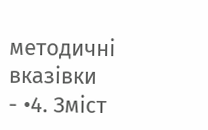методичні вказівки
- •4. Зміст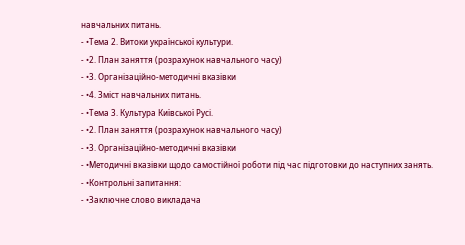навчальних питань.
- •Тема 2. Витоки української культури.
- •2. План заняття (розрахунок навчального часу)
- •3. Організаційно-методичні вказівки
- •4. Зміст навчальних питань.
- •Тема 3. Культура Київської Русі.
- •2. План заняття (розрахунок навчального часу)
- •3. Організаційно-методичні вказівки
- •Методичні вказівки щодо самостійної роботи під час підготовки до наступних занять.
- •Контрольні запитання:
- •Заключне слово викладача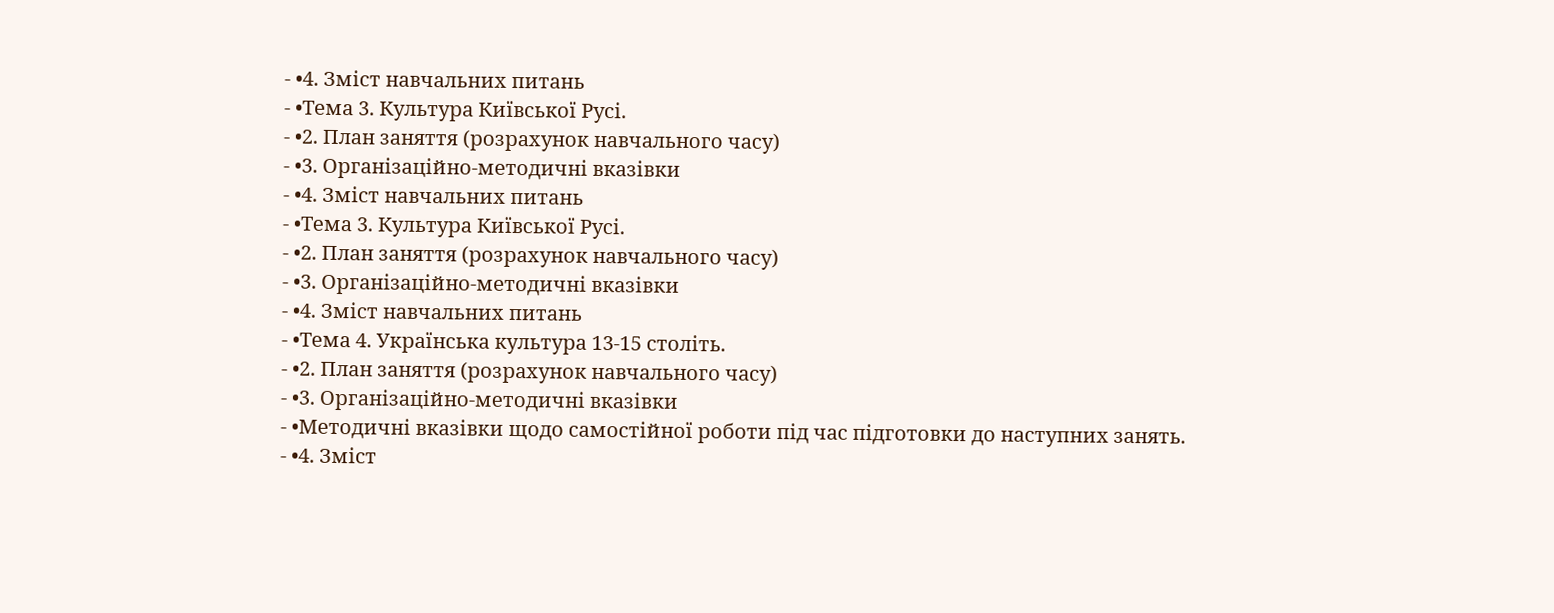- •4. Зміст навчальних питань
- •Тема 3. Культура Київської Русі.
- •2. План заняття (розрахунок навчального часу)
- •3. Організаційно-методичні вказівки
- •4. Зміст навчальних питань
- •Тема 3. Культура Київської Русі.
- •2. План заняття (розрахунок навчального часу)
- •3. Організаційно-методичні вказівки
- •4. Зміст навчальних питань
- •Тема 4. Українська культура 13-15 століть.
- •2. План заняття (розрахунок навчального часу)
- •3. Організаційно-методичні вказівки
- •Методичні вказівки щодо самостійної роботи під час підготовки до наступних занять.
- •4. Зміст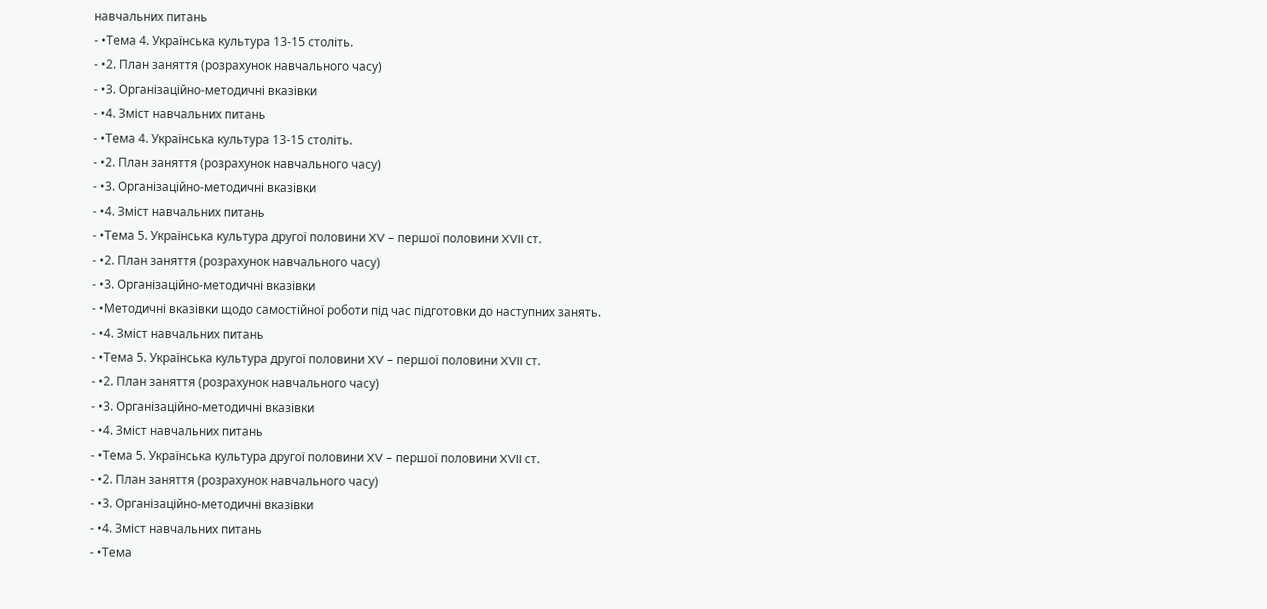навчальних питань
- •Тема 4. Українська культура 13-15 століть.
- •2. План заняття (розрахунок навчального часу)
- •3. Організаційно-методичні вказівки
- •4. Зміст навчальних питань
- •Тема 4. Українська культура 13-15 століть.
- •2. План заняття (розрахунок навчального часу)
- •3. Організаційно-методичні вказівки
- •4. Зміст навчальних питань
- •Тема 5. Українська культура другої половини XV – першої половини XVII ст.
- •2. План заняття (розрахунок навчального часу)
- •3. Організаційно-методичні вказівки
- •Методичні вказівки щодо самостійної роботи під час підготовки до наступних занять.
- •4. Зміст навчальних питань
- •Тема 5. Українська культура другої половини XV – першої половини XVII ст.
- •2. План заняття (розрахунок навчального часу)
- •3. Організаційно-методичні вказівки
- •4. Зміст навчальних питань
- •Тема 5. Українська культура другої половини XV – першої половини XVII ст.
- •2. План заняття (розрахунок навчального часу)
- •3. Організаційно-методичні вказівки
- •4. Зміст навчальних питань
- •Тема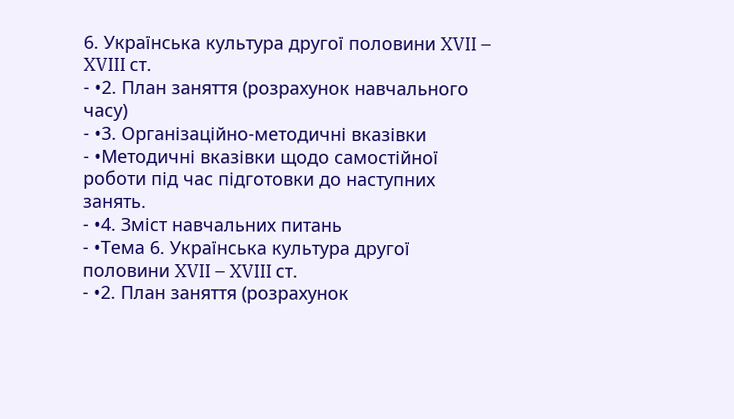6. Українська культура другої половини XVII – XVIII ст.
- •2. План заняття (розрахунок навчального часу)
- •3. Організаційно-методичні вказівки
- •Методичні вказівки щодо самостійної роботи під час підготовки до наступних занять.
- •4. Зміст навчальних питань
- •Тема 6. Українська культура другої половини XVII – XVIII ст.
- •2. План заняття (розрахунок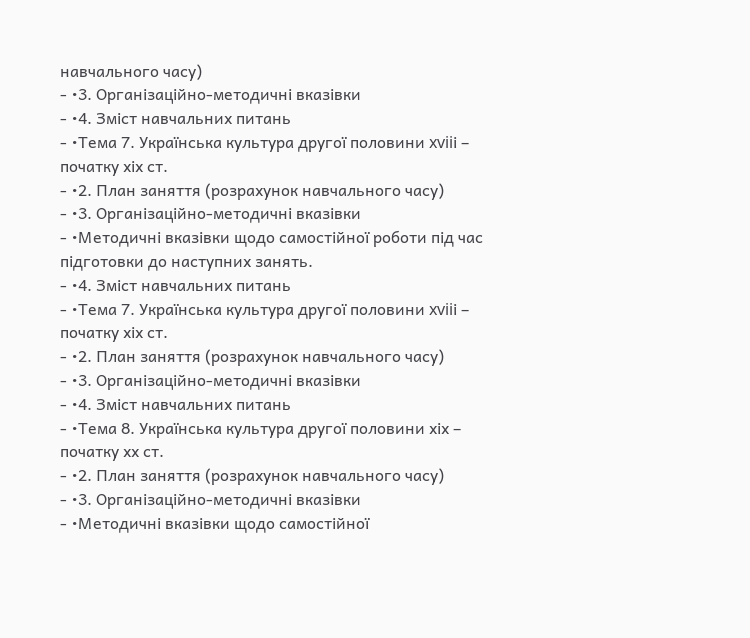навчального часу)
- •3. Організаційно-методичні вказівки
- •4. Зміст навчальних питань
- •Тема 7. Українська культура другої половини xviiі – початку хіх ст.
- •2. План заняття (розрахунок навчального часу)
- •3. Організаційно-методичні вказівки
- •Методичні вказівки щодо самостійної роботи під час підготовки до наступних занять.
- •4. Зміст навчальних питань
- •Тема 7. Українська культура другої половини xviiі – початку хіх ст.
- •2. План заняття (розрахунок навчального часу)
- •3. Організаційно-методичні вказівки
- •4. Зміст навчальних питань
- •Тема 8. Українська культура другої половини хіх – початку хх ст.
- •2. План заняття (розрахунок навчального часу)
- •3. Організаційно-методичні вказівки
- •Методичні вказівки щодо самостійної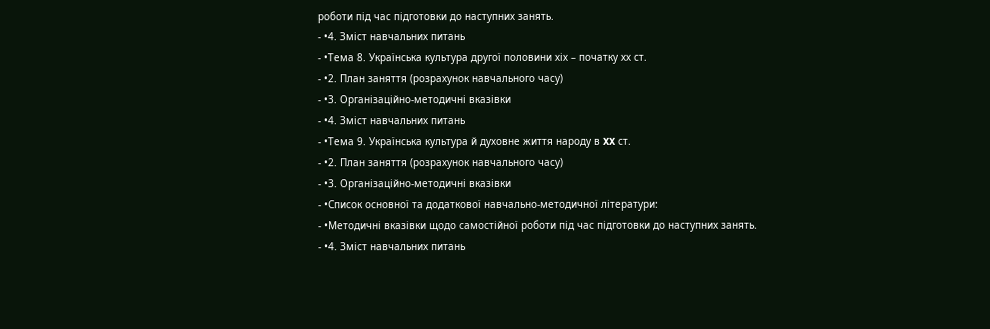роботи під час підготовки до наступних занять.
- •4. Зміст навчальних питань
- •Тема 8. Українська культура другої половини хіх – початку хх ст.
- •2. План заняття (розрахунок навчального часу)
- •3. Організаційно-методичні вказівки
- •4. Зміст навчальних питань
- •Тема 9. Українська культура й духовне життя народу в XX ст.
- •2. План заняття (розрахунок навчального часу)
- •3. Організаційно-методичні вказівки
- •Список основної та додаткової навчально-методичної літератури:
- •Методичні вказівки щодо самостійної роботи під час підготовки до наступних занять.
- •4. Зміст навчальних питань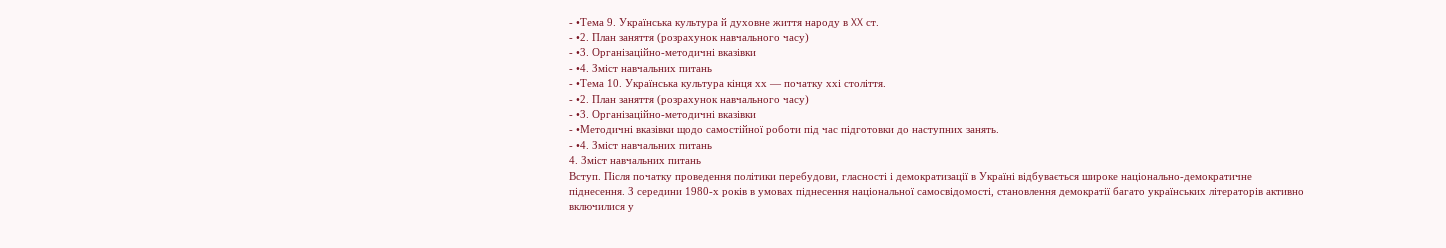- •Тема 9. Українська культура й духовне життя народу в XX ст.
- •2. План заняття (розрахунок навчального часу)
- •3. Організаційно-методичні вказівки
- •4. Зміст навчальних питань
- •Тема 10. Українська культура кінця хх — початку ххі століття.
- •2. План заняття (розрахунок навчального часу)
- •3. Організаційно-методичні вказівки
- •Методичні вказівки щодо самостійної роботи під час підготовки до наступних занять.
- •4. Зміст навчальних питань
4. Зміст навчальних питань
Вступ. Після початку проведення політики перебудови, гласності і демократизації в Україні відбувається широке національно-демократичне піднесення. З середини 1980-х років в умовах піднесення національної самосвідомості, становлення демократії багато українських літераторів активно включилися у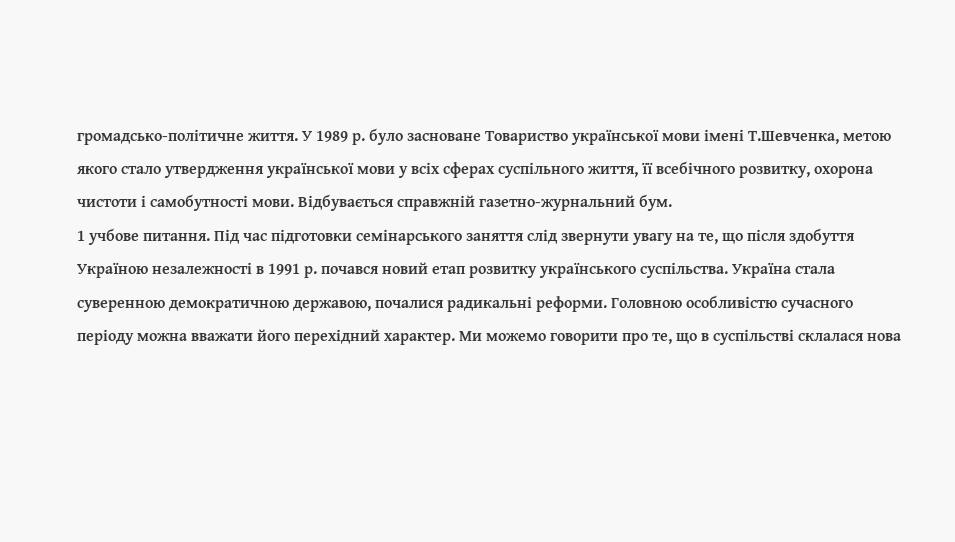громадсько-політичне життя. У 1989 р. було засноване Товариство української мови імені Т.Шевченка, метою якого стало утвердження української мови у всіх сферах суспільного життя, її всебічного розвитку, охорона чистоти і самобутності мови. Відбувається справжній газетно-журнальний бум.
1 учбове питання. Під час підготовки семінарського заняття слід звернути увагу на те, що після здобуття Україною незалежності в 1991 р. почався новий етап розвитку українського суспільства. Україна стала суверенною демократичною державою, почалися радикальні реформи. Головною особливістю сучасного періоду можна вважати його перехідний характер. Ми можемо говорити про те, що в суспільстві склалася нова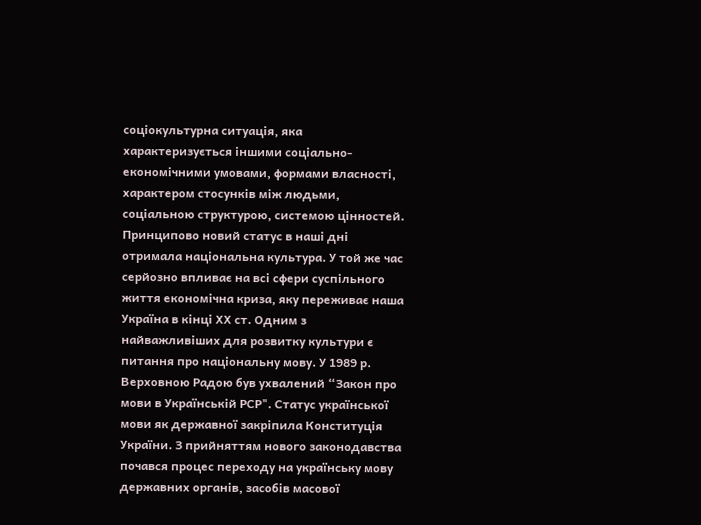соціокультурна ситуація, яка характеризується іншими соціально-економічними умовами, формами власності, характером стосунків між людьми, соціальною структурою, системою цінностей. Принципово новий статус в наші дні отримала національна культура. У той же час серйозно впливає на всі сфери суспільного життя економічна криза, яку переживає наша Україна в кінці ХХ ст. Одним з найважливіших для розвитку культури є питання про національну мову. У 1989 р. Верховною Радою був ухвалений “Закон про мови в Українській РСР". Статус української мови як державної закріпила Конституція України. З прийняттям нового законодавства почався процес переходу на українську мову державних органів, засобів масової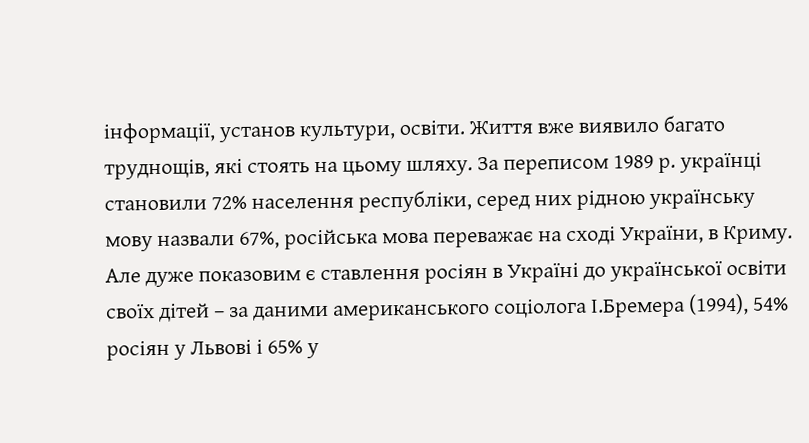інформації, установ культури, освіти. Життя вже виявило багато труднощів, які стоять на цьому шляху. За переписом 1989 р. українці становили 72% населення республіки, серед них рідною українську мову назвали 67%, російська мова переважає на сході України, в Криму. Але дуже показовим є ставлення росіян в Україні до української освіти своїх дітей – за даними американського соціолога І.Бремера (1994), 54% росіян у Львові і 65% у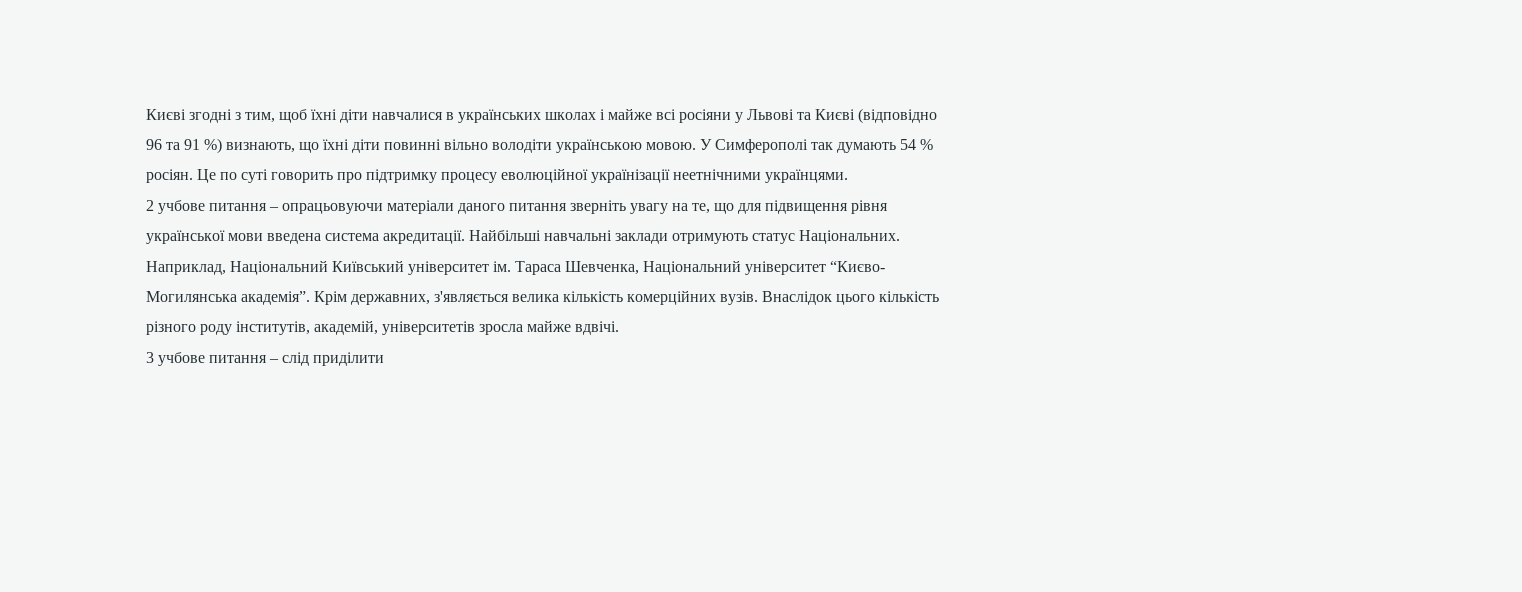Києві згодні з тим, щоб їхні діти навчалися в українських школах і майже всі росіяни у Львові та Києві (відповідно 96 та 91 %) визнають, що їхні діти повинні вільно володіти українською мовою. У Симферополі так думають 54 % росіян. Це по суті говорить про підтримку процесу еволюційної українізації неетнічними українцями.
2 учбове питання – опрацьовуючи матеріали даного питання зверніть увагу на те, що для підвищення рівня української мови введена система акредитації. Найбільші навчальні заклади отримують статус Національних. Наприклад, Національний Київський університет ім. Тараса Шевченка, Національний університет “Києво-Могилянська академія”. Крім державних, з'являється велика кількість комерційних вузів. Внаслідок цього кількість різного роду інститутів, академій, університетів зросла майже вдвічі.
3 учбове питання – слід приділити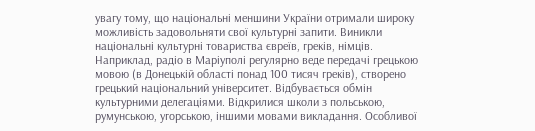увагу тому, що національні меншини України отримали широку можливість задовольняти свої культурні запити. Виникли національні культурні товариства євреїв, греків, німців. Наприклад, радіо в Маріуполі регулярно веде передачі грецькою мовою (в Донецькій області понад 100 тисяч греків), створено грецький національний університет. Відбувається обмін культурними делегаціями. Відкрилися школи з польською, румунською, угорською, іншими мовами викладання. Особливої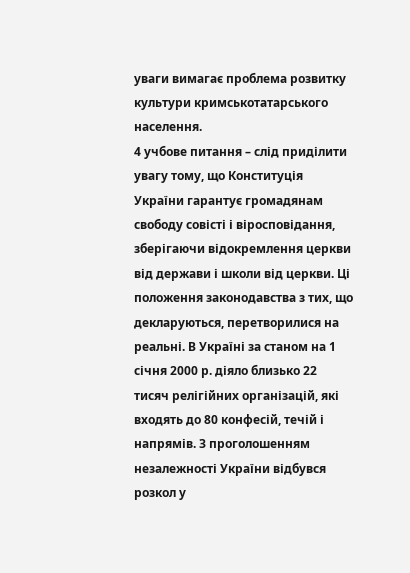уваги вимагає проблема розвитку культури кримськотатарського населення.
4 учбове питання – слід приділити увагу тому, що Конституція України гарантує громадянам свободу совісті і віросповідання, зберігаючи відокремлення церкви від держави і школи від церкви. Ці положення законодавства з тих, що декларуються, перетворилися на реальні. В Україні за станом на 1 січня 2000 р. діяло близько 22 тисяч релігійних організацій, які входять до 80 конфесій, течій і напрямів. З проголошенням незалежності України відбувся розкол у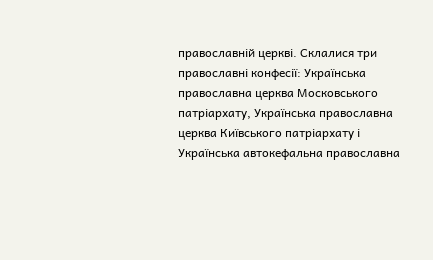православній церкві. Склалися три православні конфесії: Українська православна церква Московського патріархату, Українська православна церква Київського патріархату і Українська автокефальна православна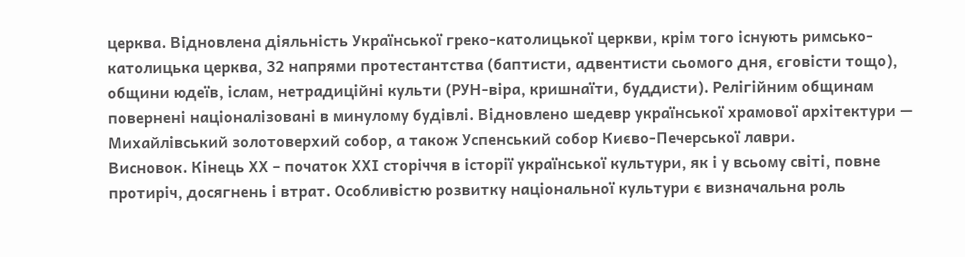церква. Відновлена діяльність Української греко-католицької церкви, крім того існують римсько-католицька церква, 32 напрями протестантства (баптисти, адвентисти сьомого дня, єговісти тощо), общини юдеїв, іслам, нетрадиційні культи (РУН-віра, кришнаїти, буддисти). Релігійним общинам повернені націоналізовані в минулому будівлі. Відновлено шедевр української храмової архітектури — Михайлівський золотоверхий собор, а також Успенський собор Києво-Печерської лаври.
Висновок. Кінець ХХ – початок ХХІ сторіччя в історії української культури, як і у всьому світі, повне протиріч, досягнень і втрат. Особливістю розвитку національної культури є визначальна роль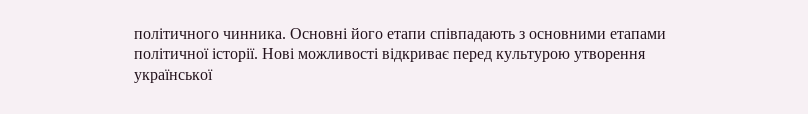політичного чинника. Основні його етапи співпадають з основними етапами політичної історії. Нові можливості відкриває перед культурою утворення української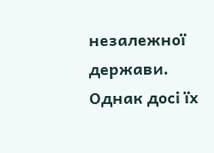незалежної держави. Однак досі їх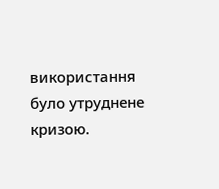використання було утруднене кризою.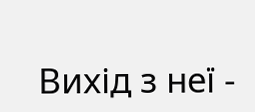Вихід з неї -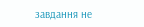завдання не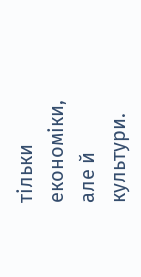тільки економіки, але й культури.